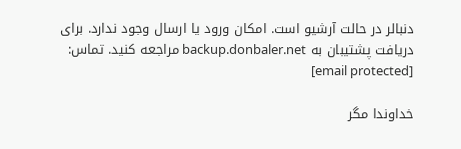دنبالر در حالت آرشیو است. امکان ورود یا ارسال وجود ندارد. برای دریافت پشتیبان به backup.donbaler.net مراجعه کنید. تماس: [email protected]

خداوندا مگر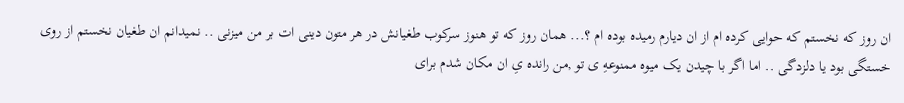ان روز که نخستم که حوایی کرده ام از ان دیارم رمیده بوده ام ؟... همان روز که تو هنوز سرکوب طغیانش در هر متون دینی ات بر من میزنی .. نمیدانم ان طغیان نخستم از روی خستگی بود یا دلزدگی .. اما اگر با چیدن یک میوه ممنوعهِ ی تو ,من رانده یِ ان مکان شدم برای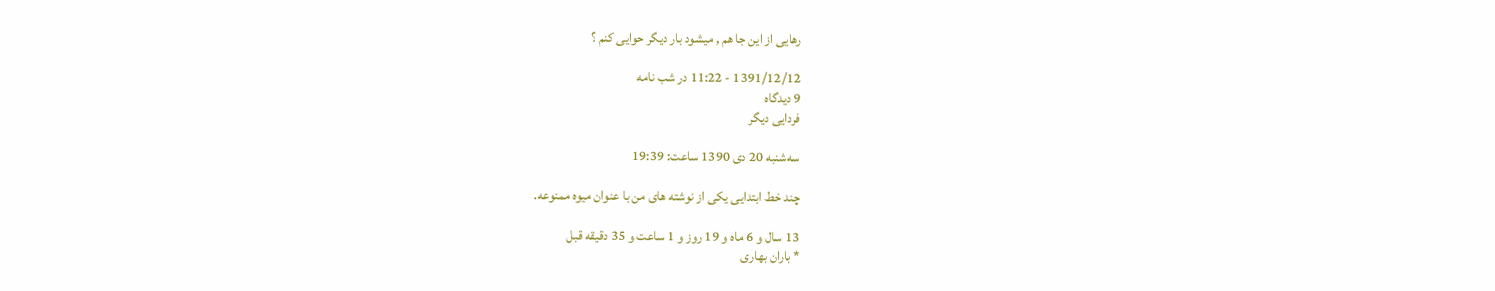رهایی از این جا هم , میشود بار دیگر حوایی کنم ؟

1391/12/12 - 11:22 در شب نامه
9 ديدگاه
فردایی دیگر

سه‌شنبه 20 دی 1390 ساعت: 19:39

چند خط ابتدایی یکی از نوشته های من با عنوان میوه ممنوعه.

13 سال و 6 ماه و 19 روز و 1 ساعت و 35 دقيقه قبل
* باران بهاری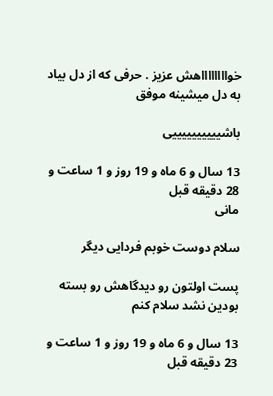خوااااااااهش عزیز . حرفی که از دل بیاد به دل میشینه موفق

باشییییییییییی

13 سال و 6 ماه و 19 روز و 1 ساعت و 28 دقيقه قبل
مانی

سلام دوست خوبم فردایی دیگر

پست اولتون رو دیدگاهش رو بسته بودین نشد سلام کنم

13 سال و 6 ماه و 19 روز و 1 ساعت و 23 دقيقه قبل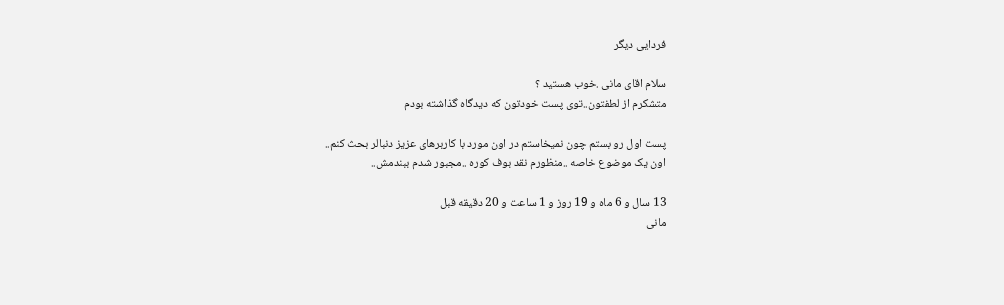فردایی دیگر

سلام اقای مانی .خوب هستید ؟
متشکرم از لطفتون..توی پست خودتون که دیدگاه گذاشته بودم

پست اول رو بستم چون نمیخاستم در اون مورد با کاربرهای عزیز دنبالر بحث کنم..
اون یک موضوع خاصه ..منظورم نقد بوف کوره ..مجبور شدم ببندمش..

13 سال و 6 ماه و 19 روز و 1 ساعت و 20 دقيقه قبل
مانی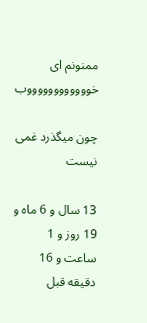ممنونم ای خووووووووووووب

چون میگذرد غمی نیست

13 سال و 6 ماه و 19 روز و 1 ساعت و 16 دقيقه قبل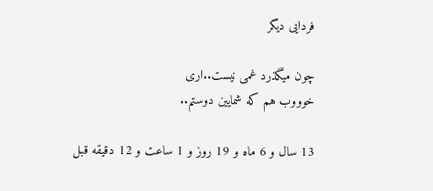فردایی دیگر

چون میگذرد غمی نیست..اری
خوووب هم که شمایین دوستم..

13 سال و 6 ماه و 19 روز و 1 ساعت و 12 دقيقه قبل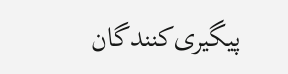پیگیری‌کنندگان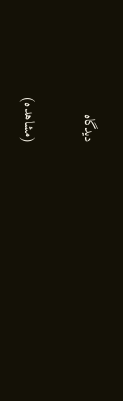دیدگاه

(مشاهده)